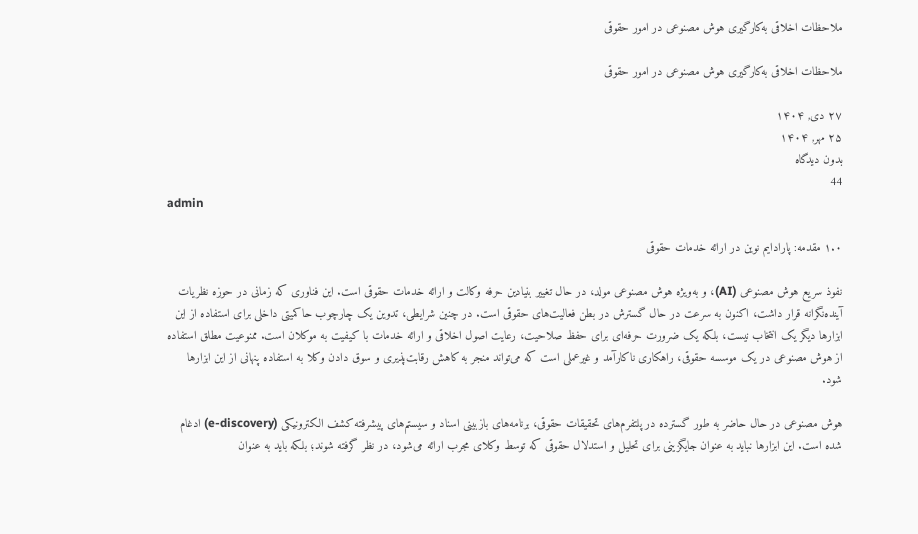ملاحظات اخلاقی به‌کارگیری هوش مصنوعی در امور حقوقی

ملاحظات اخلاقی به‌کارگیری هوش مصنوعی در امور حقوقی

۲۷ دی, ۱۴۰۴
۲۵ مهر, ۱۴۰۴
بدون دیدگاه
44
admin

۱.۰ مقدمه: پارادایم نوین در ارائه خدمات حقوقی

نفوذ سریع هوش مصنوعی (AI)، و به‌ویژه هوش مصنوعی مولد، در حال تغییر بنیادین حرفه وکالت و ارائه خدمات حقوقی است. این فناوری که زمانی در حوزه نظریات آینده‌نگرانه قرار داشت، اکنون به سرعت در حال گسترش در بطن فعالیت‌های حقوقی است. در چنین شرایطی، تدوین یک چارچوب حاکمیتی داخلی برای استفاده از این ابزارها دیگر یک انتخاب نیست، بلکه یک ضرورت حرفه‌ای برای حفظ صلاحیت، رعایت اصول اخلاقی و ارائه خدمات با کیفیت به موکلان است. ممنوعیت مطلق استفاده از هوش مصنوعی در یک موسسه حقوقی، راهکاری ناکارآمد و غیرعملی است که می‌تواند منجر به کاهش رقابت‌پذیری و سوق دادن وکلا به استفاده پنهانی از این ابزارها شود.

هوش مصنوعی در حال حاضر به طور گسترده در پلتفرم‌های تحقیقات حقوقی، برنامه‌های بازبینی اسناد و سیستم‌های پیشرفته کشف الکترونیکی (e-discovery) ادغام شده است. این ابزارها نباید به عنوان جایگزینی برای تحلیل و استدلال حقوقی که توسط وکلای مجرب ارائه می‌شود، در نظر گرفته شوند؛ بلکه باید به عنوان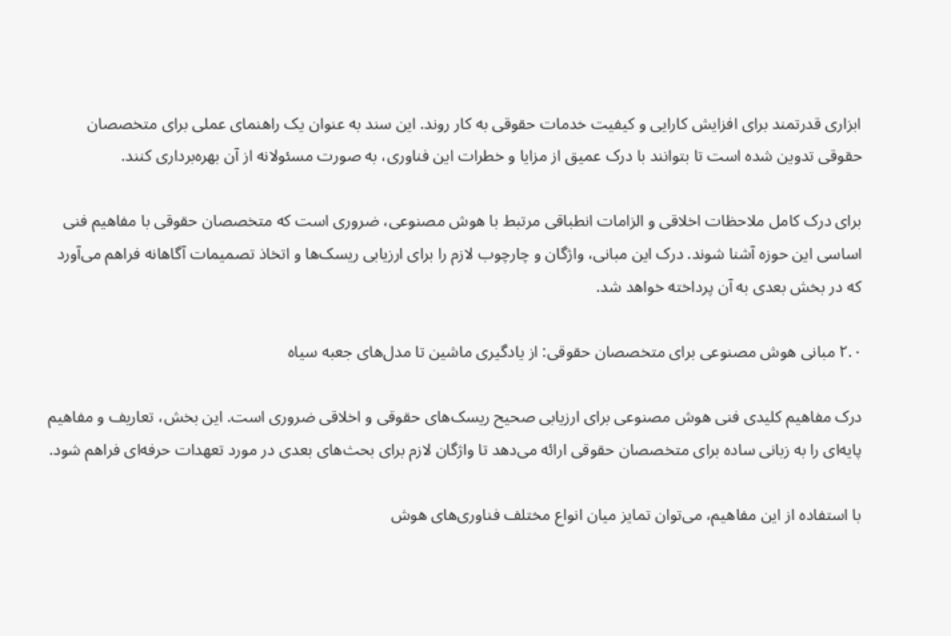ابزاری قدرتمند برای افزایش کارایی و کیفیت خدمات حقوقی به کار روند. این سند به عنوان یک راهنمای عملی برای متخصصان حقوقی تدوین شده است تا بتوانند با درک عمیق از مزایا و خطرات این فناوری، به صورت مسئولانه از آن بهره‌برداری کنند.

برای درک کامل ملاحظات اخلاقی و الزامات انطباقی مرتبط با هوش مصنوعی، ضروری است که متخصصان حقوقی با مفاهیم فنی اساسی این حوزه آشنا شوند. درک این مبانی، واژگان و چارچوب لازم را برای ارزیابی ریسک‌ها و اتخاذ تصمیمات آگاهانه فراهم می‌آورد که در بخش بعدی به آن پرداخته خواهد شد.

۲.۰ مبانی هوش مصنوعی برای متخصصان حقوقی: از یادگیری ماشین تا مدل‌های جعبه سیاه

درک مفاهیم کلیدی فنی هوش مصنوعی برای ارزیابی صحیح ریسک‌های حقوقی و اخلاقی ضروری است. این بخش، تعاریف و مفاهیم پایه‌ای را به زبانی ساده برای متخصصان حقوقی ارائه می‌دهد تا واژگان لازم برای بحث‌های بعدی در مورد تعهدات حرفه‌ای فراهم شود.

با استفاده از این مفاهیم، می‌توان تمایز میان انواع مختلف فناوری‌های هوش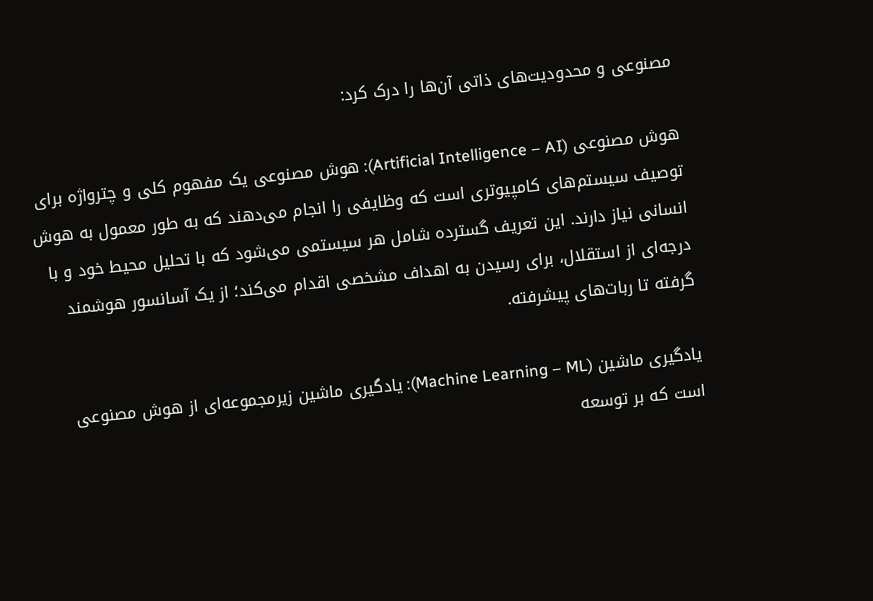مصنوعی و محدودیت‌های ذاتی آن‌ها را درک کرد:

هوش مصنوعی (Artificial Intelligence – AI): هوش مصنوعی یک مفهوم کلی و چترواژه برای توصیف سیستم‌های کامپیوتری است که وظایفی را انجام می‌دهند که به طور معمول به هوش انسانی نیاز دارند. این تعریف گسترده شامل هر سیستمی می‌شود که با تحلیل محیط خود و با درجه‌ای از استقلال، برای رسیدن به اهداف مشخصی اقدام می‌کند؛ از یک آسانسور هوشمند گرفته تا ربات‌های پیشرفته.

یادگیری ماشین (Machine Learning – ML): یادگیری ماشین زیرمجموعه‌ای از هوش مصنوعی است که بر توسعه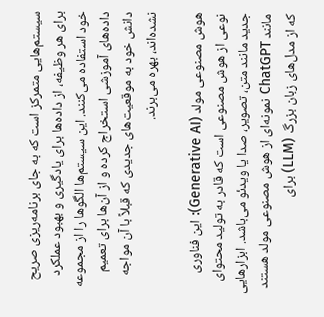سیستم‌هایی متمرکز است که به جای برنامه‌ریزی صریح برای هر وظیفه، از داده‌ها برای یادگیری و بهبود عملکرد خود استفاده می‌کنند. این سیستم‌ها الگوها را از مجموعه داده‌های آموزشی استخراج کرده و از آن‌ها برای تعمیم دانش خود به موقعیت‌های جدیدی که قبلاً با آن مواجه نشده‌اند، بهره می‌برند.

هوش مصنوعی مولد (Generative AI): این فناوری نوعی از هوش مصنوعی است که قادر به تولید محتوای جدید مانند متن، تصویر، صدا یا ویدئو می‌باشد. ابزارهایی مانند ChatGPT نمونه‌ای از هوش مصنوعی مولد هستند که از مدل‌های زبان بزرگ (LLM) برای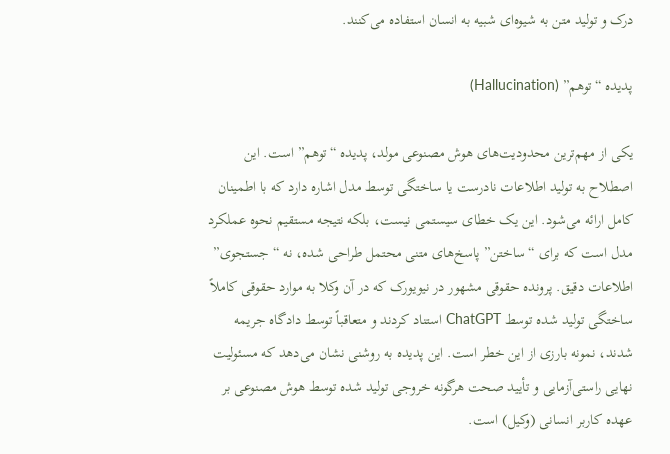درک و تولید متن به شیوه‌ای شبیه به انسان استفاده می‌کنند.

پدیده “توهم” (Hallucination)

یکی از مهم‌ترین محدودیت‌های هوش مصنوعی مولد، پدیده “توهم” است. این اصطلاح به تولید اطلاعات نادرست یا ساختگی توسط مدل اشاره دارد که با اطمینان کامل ارائه می‌شود. این یک خطای سیستمی نیست، بلکه نتیجه مستقیم نحوه عملکرد مدل است که برای “ساختن” پاسخ‌های متنی محتمل طراحی شده، نه “جستجوی” اطلاعات دقیق. پرونده حقوقی مشهور در نیویورک که در آن وکلا به موارد حقوقی کاملاً ساختگی تولید شده توسط ChatGPT استناد کردند و متعاقباً توسط دادگاه جریمه شدند، نمونه بارزی از این خطر است. این پدیده به روشنی نشان می‌دهد که مسئولیت نهایی راستی‌آزمایی و تأیید صحت هرگونه خروجی تولید شده توسط هوش مصنوعی بر عهده کاربر انسانی (وکیل) است.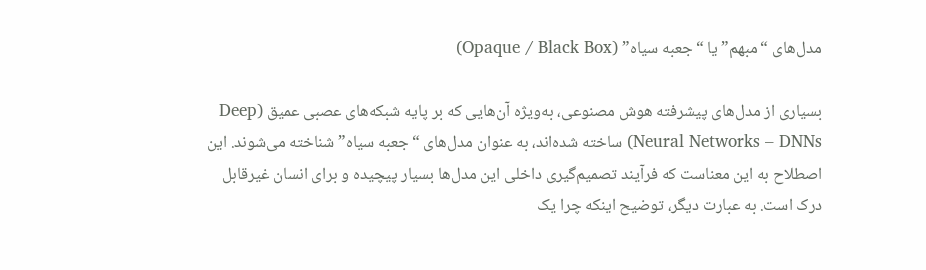مدل‌های “مبهم” یا “جعبه سیاه” (Opaque / Black Box)

بسیاری از مدل‌های پیشرفته هوش مصنوعی، به‌ویژه آن‌هایی که بر پایه شبکه‌های عصبی عمیق (Deep Neural Networks – DNNs) ساخته شده‌اند، به عنوان مدل‌های “جعبه سیاه” شناخته می‌شوند. این اصطلاح به این معناست که فرآیند تصمیم‌گیری داخلی این مدل‌ها بسیار پیچیده و برای انسان غیرقابل درک است. به عبارت دیگر، توضیح اینکه چرا یک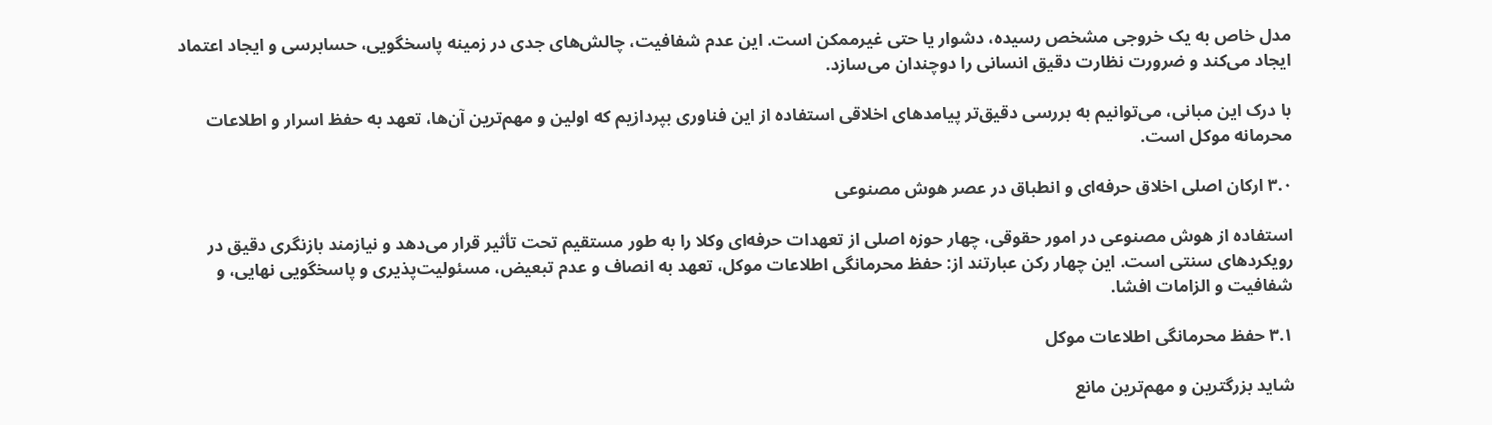مدل خاص به یک خروجی مشخص رسیده، دشوار یا حتی غیرممکن است. این عدم شفافیت، چالش‌های جدی در زمینه پاسخگویی، حسابرسی و ایجاد اعتماد ایجاد می‌کند و ضرورت نظارت دقیق انسانی را دوچندان می‌سازد.

با درک این مبانی، می‌توانیم به بررسی دقیق‌تر پیامدهای اخلاقی استفاده از این فناوری بپردازیم که اولین و مهم‌ترین آن‌ها، تعهد به حفظ اسرار و اطلاعات محرمانه موکل است.

۳.۰ ارکان اصلی اخلاق حرفه‌ای و انطباق در عصر هوش مصنوعی

استفاده از هوش مصنوعی در امور حقوقی، چهار حوزه اصلی از تعهدات حرفه‌ای وکلا را به طور مستقیم تحت تأثیر قرار می‌دهد و نیازمند بازنگری دقیق در رویکردهای سنتی است. این چهار رکن عبارتند از: حفظ محرمانگی اطلاعات موکل، تعهد به انصاف و عدم تبعیض، مسئولیت‌پذیری و پاسخگویی نهایی، و شفافیت و الزامات افشا.

۳.۱ حفظ محرمانگی اطلاعات موکل

شاید بزرگترین و مهم‌ترین مانع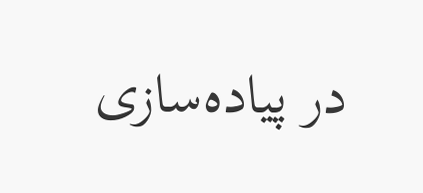در پیاده‌سازی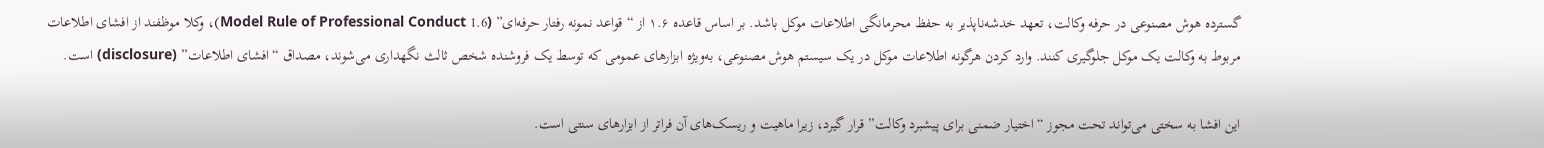گسترده هوش مصنوعی در حرفه وکالت، تعهد خدشه‌ناپذیر به حفظ محرمانگی اطلاعات موکل باشد. بر اساس قاعده ۱.۶ از “قواعد نمونه رفتار حرفه‌ای” (Model Rule of Professional Conduct 1.6)، وکلا موظفند از افشای اطلاعات مربوط به وکالت یک موکل جلوگیری کنند. وارد کردن هرگونه اطلاعات موکل در یک سیستم هوش مصنوعی، به‌ویژه ابزارهای عمومی که توسط یک فروشنده شخص ثالث نگهداری می‌شوند، مصداق “افشای اطلاعات” (disclosure) است.

این افشا به سختی می‌تواند تحت مجوز “اختیار ضمنی برای پیشبرد وکالت” قرار گیرد، زیرا ماهیت و ریسک‌های آن فراتر از ابزارهای سنتی است.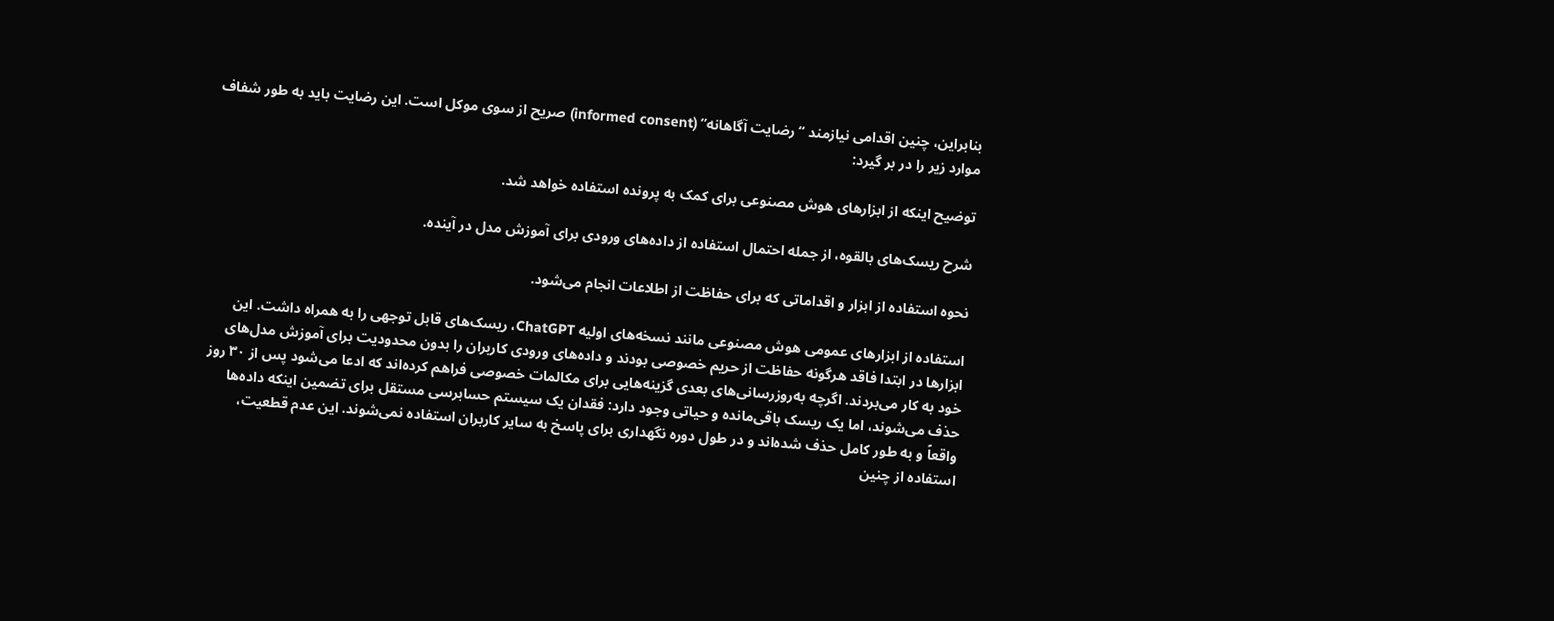بنابراین، چنین اقدامی نیازمند “رضایت آگاهانه” (informed consent) صریح از سوی موکل است. این رضایت باید به طور شفاف موارد زیر را در بر گیرد:

توضیح اینکه از ابزارهای هوش مصنوعی برای کمک به پرونده استفاده خواهد شد.

شرح ریسک‌های بالقوه، از جمله احتمال استفاده از داده‌های ورودی برای آموزش مدل در آینده.

نحوه استفاده از ابزار و اقداماتی که برای حفاظت از اطلاعات انجام می‌شود.

استفاده از ابزارهای عمومی هوش مصنوعی مانند نسخه‌های اولیه ChatGPT، ریسک‌های قابل توجهی را به همراه داشت. این ابزارها در ابتدا فاقد هرگونه حفاظت از حریم خصوصی بودند و داده‌های ورودی کاربران را بدون محدودیت برای آموزش مدل‌های خود به کار می‌بردند. اگرچه به‌روزرسانی‌های بعدی گزینه‌هایی برای مکالمات خصوصی فراهم کرده‌اند که ادعا می‌شود پس از ۳۰ روز حذف می‌شوند، اما یک ریسک باقی‌مانده و حیاتی وجود دارد: فقدان یک سیستم حسابرسی مستقل برای تضمین اینکه داده‌ها واقعاً و به طور کامل حذف شده‌اند و در طول دوره نگهداری برای پاسخ به سایر کاربران استفاده نمی‌شوند. این عدم قطعیت، استفاده از چنین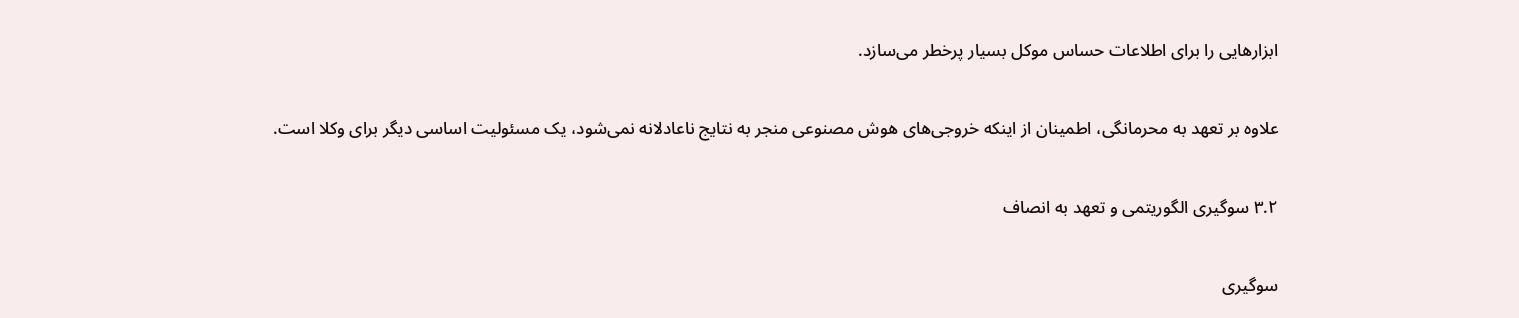ابزارهایی را برای اطلاعات حساس موکل بسیار پرخطر می‌سازد.

علاوه بر تعهد به محرمانگی، اطمینان از اینکه خروجی‌های هوش مصنوعی منجر به نتایج ناعادلانه نمی‌شود، یک مسئولیت اساسی دیگر برای وکلا است.

۳.۲ سوگیری الگوریتمی و تعهد به انصاف

سوگیری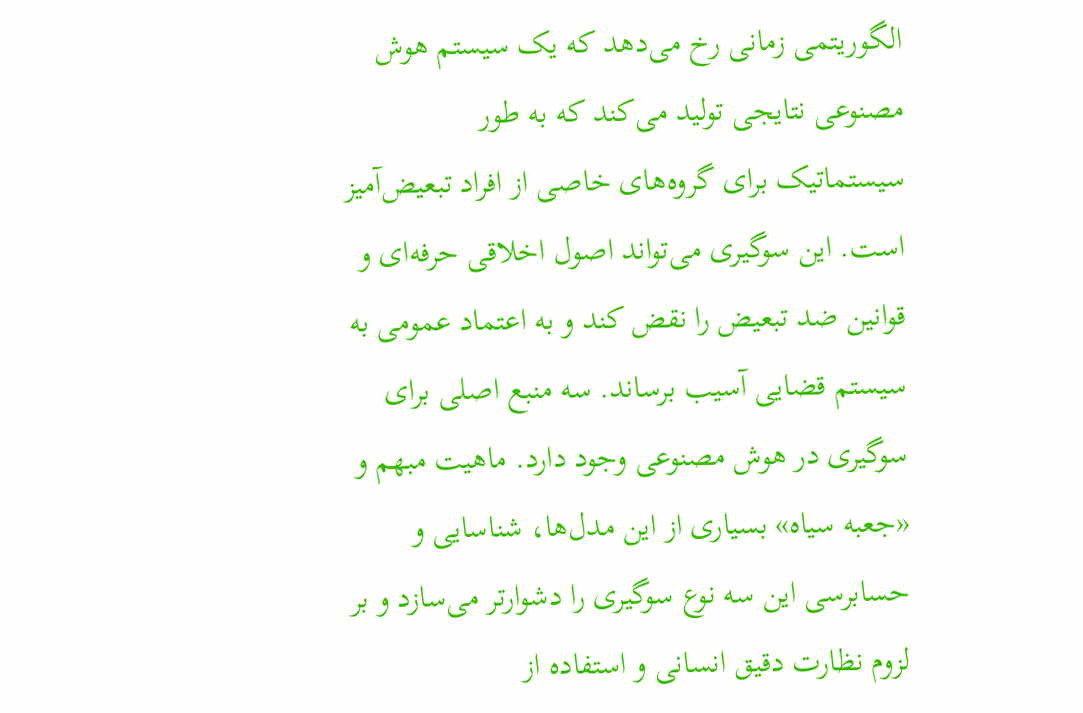الگوریتمی زمانی رخ می‌دهد که یک سیستم هوش مصنوعی نتایجی تولید می‌کند که به طور سیستماتیک برای گروه‌های خاصی از افراد تبعیض‌آمیز است. این سوگیری می‌تواند اصول اخلاقی حرفه‌ای و قوانین ضد تبعیض را نقض کند و به اعتماد عمومی به سیستم قضایی آسیب برساند. سه منبع اصلی برای سوگیری در هوش مصنوعی وجود دارد. ماهیت مبهم و «جعبه سیاه» بسیاری از این مدل‌ها، شناسایی و حسابرسی این سه نوع سوگیری را دشوارتر می‌سازد و بر لزوم نظارت دقیق انسانی و استفاده از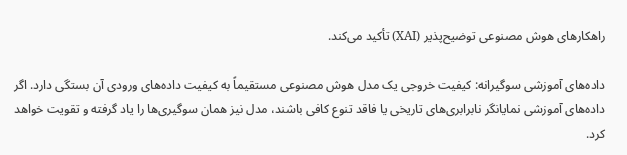راهکارهای هوش مصنوعی توضیح‌پذیر (XAI) تأکید می‌کند.

داده‌های آموزشی سوگیرانه: کیفیت خروجی یک مدل هوش مصنوعی مستقیماً به کیفیت داده‌های ورودی آن بستگی دارد. اگر داده‌های آموزشی نمایانگر نابرابری‌های تاریخی یا فاقد تنوع کافی باشند، مدل نیز همان سوگیری‌ها را یاد گرفته و تقویت خواهد کرد.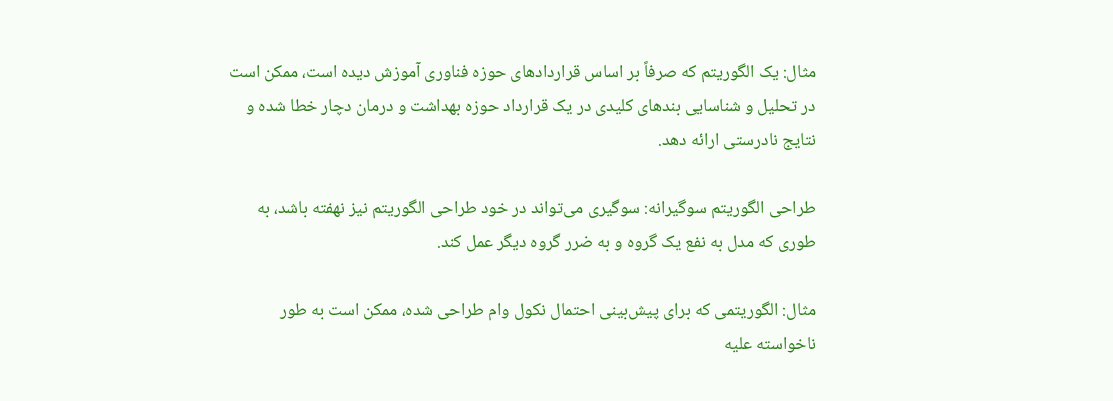مثال: یک الگوریتم که صرفاً بر اساس قراردادهای حوزه فناوری آموزش دیده است، ممکن است در تحلیل و شناسایی بندهای کلیدی در یک قرارداد حوزه بهداشت و درمان دچار خطا شده و نتایج نادرستی ارائه دهد.

طراحی الگوریتم سوگیرانه: سوگیری می‌تواند در خود طراحی الگوریتم نیز نهفته باشد، به طوری که مدل به نفع یک گروه و به ضرر گروه دیگر عمل کند.

مثال: الگوریتمی که برای پیش‌بینی احتمال نکول وام طراحی شده، ممکن است به طور ناخواسته علیه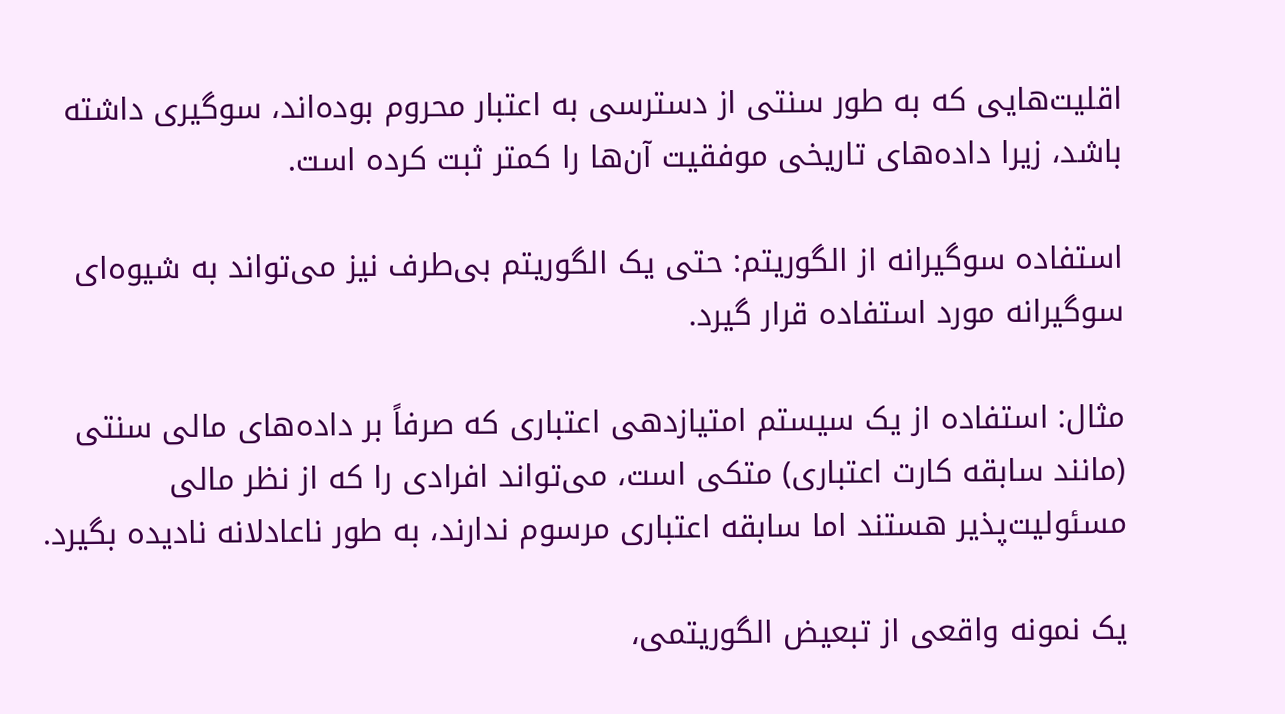اقلیت‌هایی که به طور سنتی از دسترسی به اعتبار محروم بوده‌اند، سوگیری داشته باشد، زیرا داده‌های تاریخی موفقیت آن‌ها را کمتر ثبت کرده است.

استفاده سوگیرانه از الگوریتم: حتی یک الگوریتم بی‌طرف نیز می‌تواند به شیوه‌ای سوگیرانه مورد استفاده قرار گیرد.

مثال: استفاده از یک سیستم امتیازدهی اعتباری که صرفاً بر داده‌های مالی سنتی (مانند سابقه کارت اعتباری) متکی است، می‌تواند افرادی را که از نظر مالی مسئولیت‌پذیر هستند اما سابقه اعتباری مرسوم ندارند، به طور ناعادلانه نادیده بگیرد.

یک نمونه واقعی از تبعیض الگوریتمی،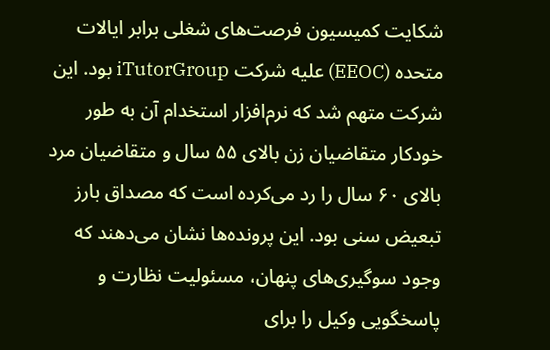شکایت کمیسیون فرصت‌های شغلی برابر ایالات متحده (EEOC) علیه شرکت iTutorGroup بود. این شرکت متهم شد که نرم‌افزار استخدام آن به طور خودکار متقاضیان زن بالای ۵۵ سال و متقاضیان مرد بالای ۶۰ سال را رد می‌کرده است که مصداق بارز تبعیض سنی بود. این پرونده‌ها نشان می‌دهند که وجود سوگیری‌های پنهان، مسئولیت نظارت و پاسخگویی وکیل را برای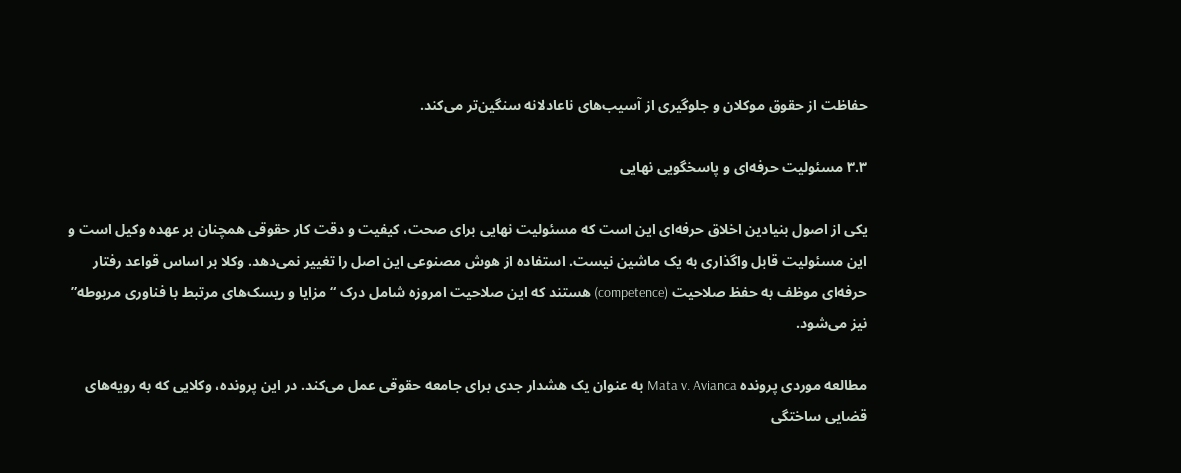حفاظت از حقوق موکلان و جلوگیری از آسیب‌های ناعادلانه سنگین‌تر می‌کند.

۳.۳ مسئولیت حرفه‌ای و پاسخگویی نهایی

یکی از اصول بنیادین اخلاق حرفه‌ای این است که مسئولیت نهایی برای صحت، کیفیت و دقت کار حقوقی همچنان بر عهده وکیل است و این مسئولیت قابل واگذاری به یک ماشین نیست. استفاده از هوش مصنوعی این اصل را تغییر نمی‌دهد. وکلا بر اساس قواعد رفتار حرفه‌ای موظف به حفظ صلاحیت (competence) هستند که این صلاحیت امروزه شامل درک “مزایا و ریسک‌های مرتبط با فناوری مربوطه” نیز می‌شود.

مطالعه موردی پرونده Mata v. Avianca به عنوان یک هشدار جدی برای جامعه حقوقی عمل می‌کند. در این پرونده، وکلایی که به رویه‌های قضایی ساختگی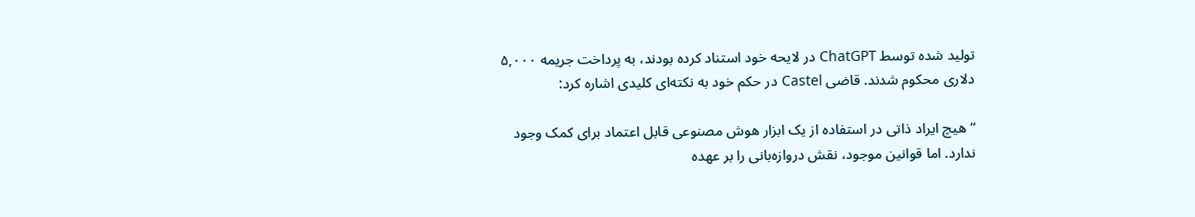تولید شده توسط ChatGPT در لایحه خود استناد کرده بودند، به پرداخت جریمه ۵,۰۰۰ دلاری محکوم شدند. قاضی Castel در حکم خود به نکته‌ای کلیدی اشاره کرد:

“هیچ ایراد ذاتی در استفاده از یک ابزار هوش مصنوعی قابل اعتماد برای کمک وجود ندارد. اما قوانین موجود، نقش دروازه‌بانی را بر عهده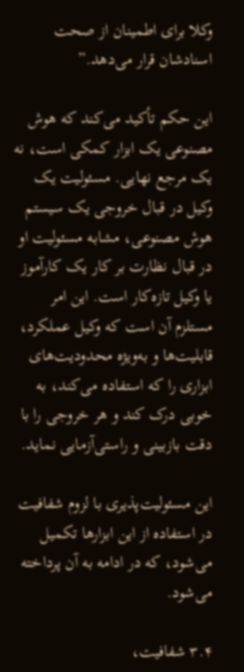وکلا برای اطمینان از صحت اسنادشان قرار می‌دهد.”

این حکم تأکید می‌کند که هوش مصنوعی یک ابزار کمکی است، نه یک مرجع نهایی. مسئولیت یک وکیل در قبال خروجی یک سیستم هوش مصنوعی، مشابه مسئولیت او در قبال نظارت بر کار یک کارآموز یا وکیل تازه‌کار است. این امر مستلزم آن است که وکیل عملکرد، قابلیت‌ها و به‌ویژه محدودیت‌های ابزاری را که استفاده می‌کند، به خوبی درک کند و هر خروجی را با دقت بازبینی و راستی‌آزمایی نماید.

این مسئولیت‌پذیری با لزوم شفافیت در استفاده از این ابزارها تکمیل می‌شود، که در ادامه به آن پرداخته می‌شود.

۳.۴ شفافیت،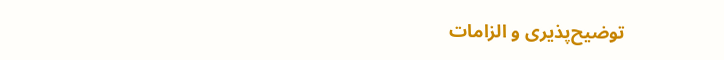توضیح‌پذیری و الزامات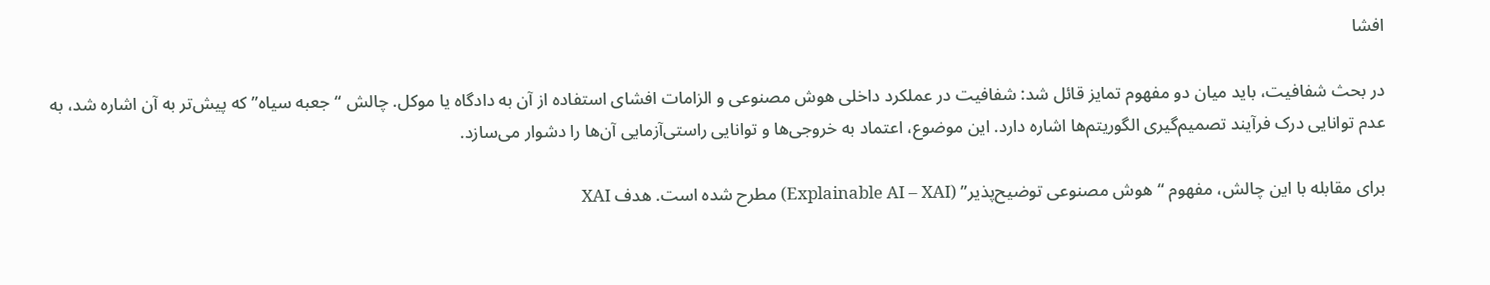افشا

در بحث شفافیت، باید میان دو مفهوم تمایز قائل شد: شفافیت در عملکرد داخلی هوش مصنوعی و الزامات افشای استفاده از آن به دادگاه یا موکل. چالش “جعبه سیاه” که پیش‌تر به آن اشاره شد، به عدم توانایی درک فرآیند تصمیم‌گیری الگوریتم‌ها اشاره دارد. این موضوع، اعتماد به خروجی‌ها و توانایی راستی‌آزمایی آن‌ها را دشوار می‌سازد.

برای مقابله با این چالش، مفهوم “هوش مصنوعی توضیح‌پذیر” (Explainable AI – XAI) مطرح شده است. هدف XAI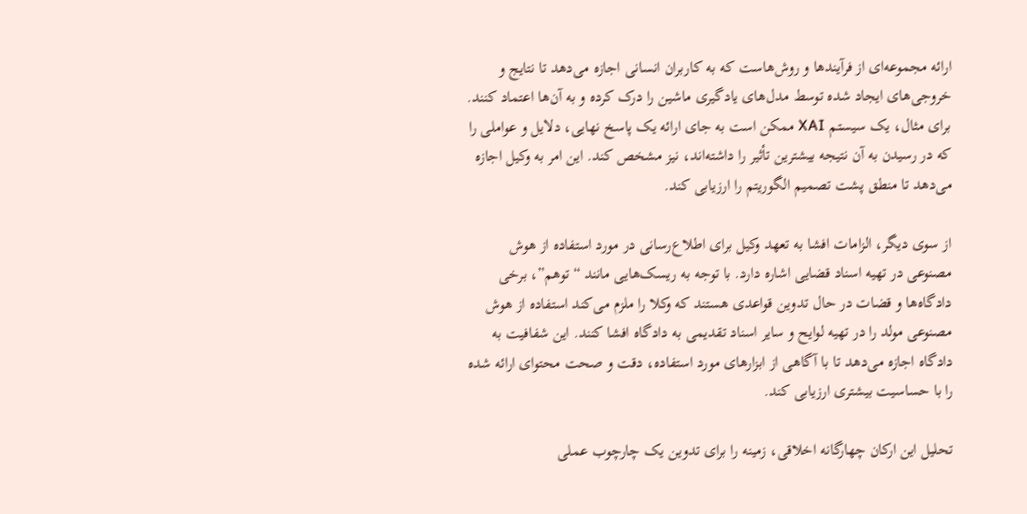ارائه مجموعه‌ای از فرآیندها و روش‌هاست که به کاربران انسانی اجازه می‌دهد تا نتایج و خروجی‌های ایجاد شده توسط مدل‌های یادگیری ماشین را درک کرده و به آن‌ها اعتماد کنند. برای مثال، یک سیستم XAI ممکن است به جای ارائه یک پاسخ نهایی، دلایل و عواملی را که در رسیدن به آن نتیجه بیشترین تأثیر را داشته‌اند، نیز مشخص کند. این امر به وکیل اجازه می‌دهد تا منطق پشت تصمیم الگوریتم را ارزیابی کند.

از سوی دیگر، الزامات افشا به تعهد وکیل برای اطلاع‌رسانی در مورد استفاده از هوش مصنوعی در تهیه اسناد قضایی اشاره دارد. با توجه به ریسک‌هایی مانند “توهم”، برخی دادگاه‌ها و قضات در حال تدوین قواعدی هستند که وکلا را ملزم می‌کند استفاده از هوش مصنوعی مولد را در تهیه لوایح و سایر اسناد تقدیمی به دادگاه افشا کنند. این شفافیت به دادگاه اجازه می‌دهد تا با آگاهی از ابزارهای مورد استفاده، دقت و صحت محتوای ارائه شده را با حساسیت بیشتری ارزیابی کند.

تحلیل این ارکان چهارگانه اخلاقی، زمینه را برای تدوین یک چارچوب عملی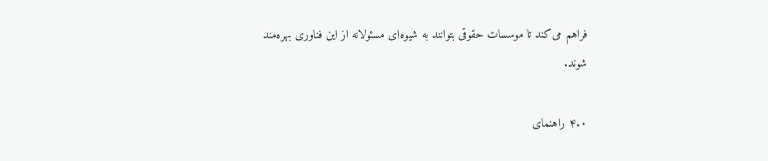فراهم می‌کند تا موسسات حقوقی بتوانند به شیوه‌ای مسئولانه از این فناوری بهره‌مند شوند.

۴.۰ راهنمای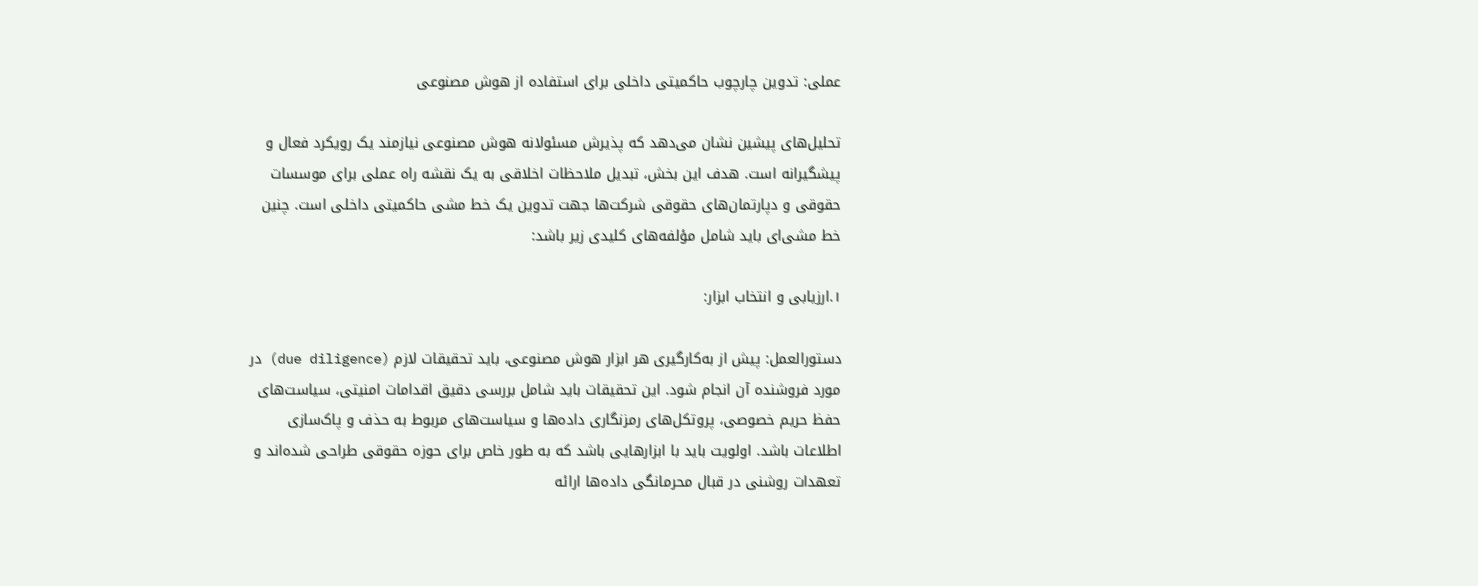عملی: تدوین چارچوب حاکمیتی داخلی برای استفاده از هوش مصنوعی

تحلیل‌های پیشین نشان می‌دهد که پذیرش مسئولانه هوش مصنوعی نیازمند یک رویکرد فعال و پیشگیرانه است. هدف این بخش، تبدیل ملاحظات اخلاقی به یک نقشه راه عملی برای موسسات حقوقی و دپارتمان‌های حقوقی شرکت‌ها جهت تدوین یک خط مشی حاکمیتی داخلی است. چنین خط مشی‌ای باید شامل مؤلفه‌های کلیدی زیر باشد:

۱.ارزیابی و انتخاب ابزار:

دستورالعمل: پیش از به‌کارگیری هر ابزار هوش مصنوعی، باید تحقیقات لازم (due diligence) در مورد فروشنده آن انجام شود. این تحقیقات باید شامل بررسی دقیق اقدامات امنیتی، سیاست‌های حفظ حریم خصوصی، پروتکل‌های رمزنگاری داده‌ها و سیاست‌های مربوط به حذف و پاک‌سازی اطلاعات باشد. اولویت باید با ابزارهایی باشد که به طور خاص برای حوزه حقوقی طراحی شده‌اند و تعهدات روشنی در قبال محرمانگی داده‌ها ارائه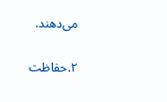می‌دهند.

۲.حفاظت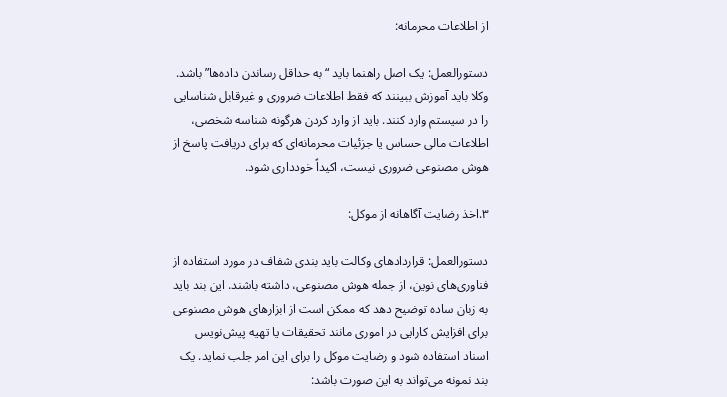از اطلاعات محرمانه:

دستورالعمل: یک اصل راهنما باید “به حداقل رساندن داده‌ها” باشد. وکلا باید آموزش ببینند که فقط اطلاعات ضروری و غیرقابل شناسایی را در سیستم وارد کنند. باید از وارد کردن هرگونه شناسه شخصی، اطلاعات مالی حساس یا جزئیات محرمانه‌ای که برای دریافت پاسخ از هوش مصنوعی ضروری نیست، اکیداً خودداری شود.

۳.اخذ رضایت آگاهانه از موکل:

دستورالعمل: قراردادهای وکالت باید بندی شفاف در مورد استفاده از فناوری‌های نوین، از جمله هوش مصنوعی، داشته باشند. این بند باید به زبان ساده توضیح دهد که ممکن است از ابزارهای هوش مصنوعی برای افزایش کارایی در اموری مانند تحقیقات یا تهیه پیش‌نویس اسناد استفاده شود و رضایت موکل را برای این امر جلب نماید. یک بند نمونه می‌تواند به این صورت باشد: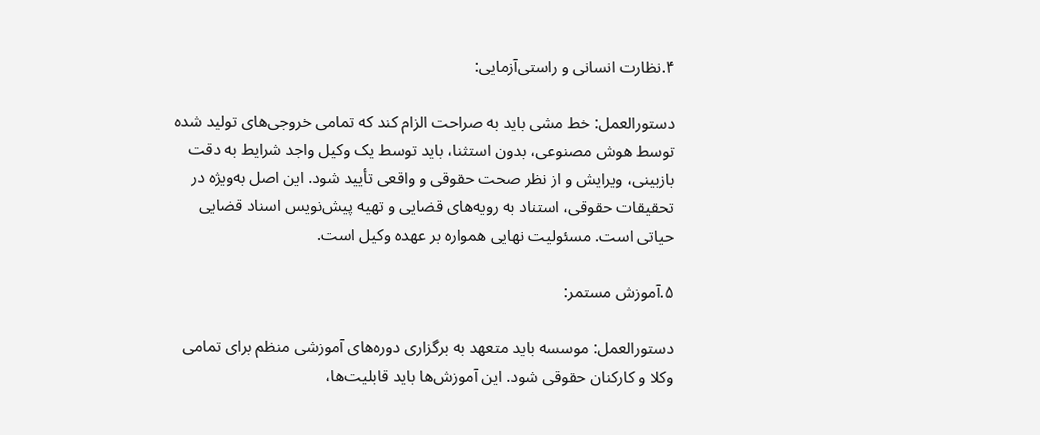۴.نظارت انسانی و راستی‌آزمایی:

دستورالعمل: خط مشی باید به صراحت الزام کند که تمامی خروجی‌های تولید شده توسط هوش مصنوعی، بدون استثنا، باید توسط یک وکیل واجد شرایط به دقت بازبینی، ویرایش و از نظر صحت حقوقی و واقعی تأیید شود. این اصل به‌ویژه در تحقیقات حقوقی، استناد به رویه‌های قضایی و تهیه پیش‌نویس اسناد قضایی حیاتی است. مسئولیت نهایی همواره بر عهده وکیل است.

۵.آموزش مستمر:

دستورالعمل: موسسه باید متعهد به برگزاری دوره‌های آموزشی منظم برای تمامی وکلا و کارکنان حقوقی شود. این آموزش‌ها باید قابلیت‌ها،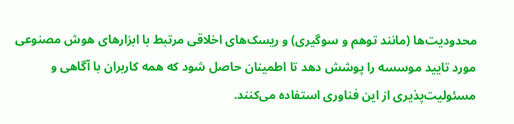محدودیت‌ها (مانند توهم و سوگیری) و ریسک‌های اخلاقی مرتبط با ابزارهای هوش مصنوعی مورد تایید موسسه را پوشش دهد تا اطمینان حاصل شود که همه کاربران با آگاهی و مسئولیت‌پذیری از این فناوری استفاده می‌کنند.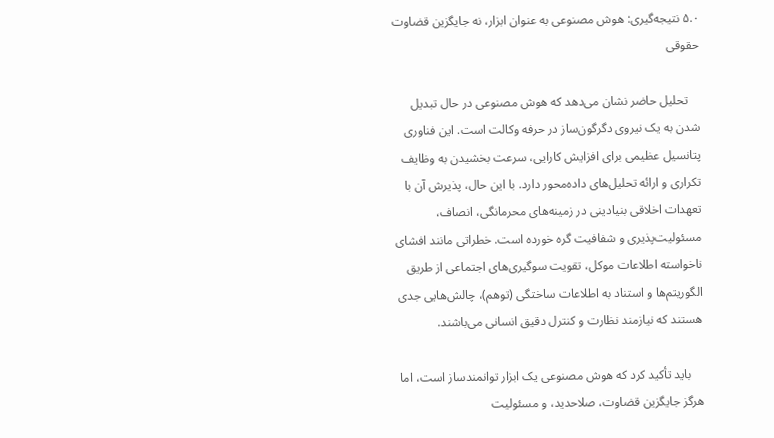۵.۰ نتیجه‌گیری: هوش مصنوعی به عنوان ابزار، نه جایگزین قضاوت حقوقی

    تحلیل حاضر نشان می‌دهد که هوش مصنوعی در حال تبدیل شدن به یک نیروی دگرگون‌ساز در حرفه وکالت است. این فناوری پتانسیل عظیمی برای افزایش کارایی، سرعت بخشیدن به وظایف تکراری و ارائه تحلیل‌های داده‌محور دارد. با این حال، پذیرش آن با تعهدات اخلاقی بنیادینی در زمینه‌های محرمانگی، انصاف، مسئولیت‌پذیری و شفافیت گره خورده است. خطراتی مانند افشای ناخواسته اطلاعات موکل، تقویت سوگیری‌های اجتماعی از طریق الگوریتم‌ها و استناد به اطلاعات ساختگی (توهم)، چالش‌هایی جدی هستند که نیازمند نظارت و کنترل دقیق انسانی می‌باشند.

    باید تأکید کرد که هوش مصنوعی یک ابزار توانمندساز است، اما هرگز جایگزین قضاوت، صلاحدید، و مسئولیت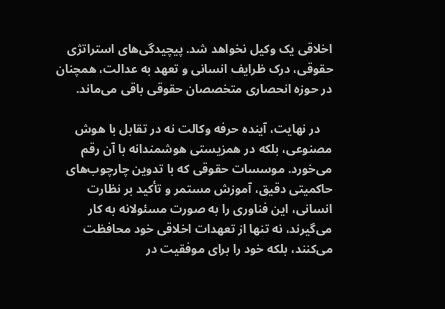اخلاقی یک وکیل نخواهد شد. پیچیدگی‌های استراتژی حقوقی، درک ظرایف انسانی و تعهد به عدالت، همچنان در حوزه انحصاری متخصصان حقوقی باقی می‌ماند.

    در نهایت، آینده حرفه وکالت نه در تقابل با هوش مصنوعی، بلکه در همزیستی هوشمندانه با آن رقم می‌خورد. موسسات حقوقی که با تدوین چارچوب‌های حاکمیتی دقیق، آموزش مستمر و تأکید بر نظارت انسانی، این فناوری را به صورت مسئولانه به کار می‌گیرند، نه تنها از تعهدات اخلاقی خود محافظت می‌کنند، بلکه خود را برای موفقیت در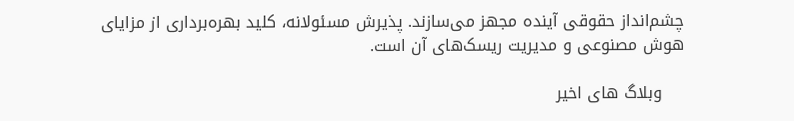چشم‌انداز حقوقی آینده مجهز می‌سازند. پذیرش مسئولانه، کلید بهره‌برداری از مزایای هوش مصنوعی و مدیریت ریسک‌های آن است.

    وبلاگ های اخیر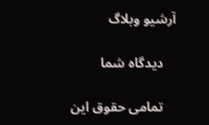آرشیو وبلاگ

    دیدگاه شما

    تمامی حقوق این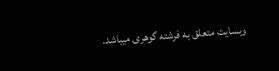وبسایت متعلق به فرشته گوهری میباشد.